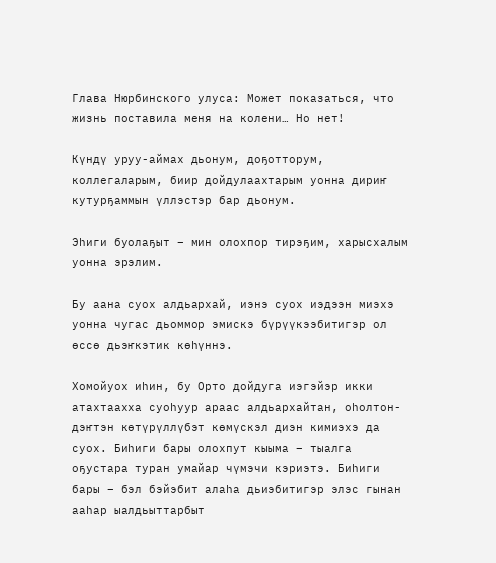Глава Нюрбинского улуса: Может показаться, что жизнь поставила меня на колени… Но нет!

Күндү уруу-аймах дьонум, доҕотторум, коллегаларым, биир дойдулаахтарым уонна дириҥ кутурҕаммын үллэстэр бар дьонум.

Эһиги буолаҕыт – мин олохпор тирэҕим, харысхалым уонна эрэлим.

Бу аана суох алдьархай, иэнэ суох иэдээн миэхэ уонна чугас дьоммор эмискэ бүрүүкээбитигэр ол өссө дьэҥкэтик көһүннэ.

Хомойуох иһин, бу Орто дойдуга иэгэйэр икки атахтаахха суоһуур араас алдьархайтан, оһолтон-дэҥтэн көтүрүллүбэт көмүскэл диэн кимиэхэ да суох. Биһиги бары олохпут кыыма – тыалга оҕустара туран умайар чүмэчи кэриэтэ. Биһиги бары – бэл бэйэбит алаһа дьиэбитигэр элэс гынан ааһар ыалдьыттарбыт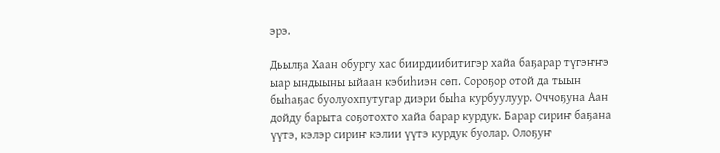эрэ.

Дьылҕа Хаан обургу хас биирдиибитигэр хайа баҕарар түгэҥҥэ ыар ындыыны ыйаан кэбиһиэн сөп. Сороҕор отой да тыын быһаҕас буолуохпутугар диэри быһа курбуулуур. Оччоҕуна Аан дойду барыта соҕотохто хайа барар курдук. Барар сириҥ баҕана үүтэ, кэлэр сириҥ кэлии үүтэ курдук буолар. Олоҕуҥ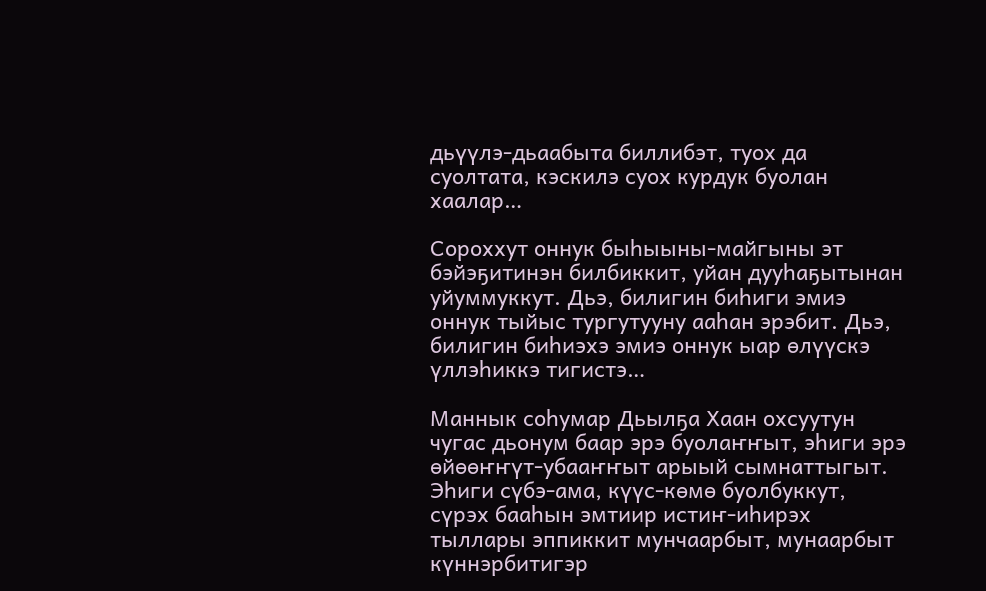дьүүлэ-дьаабыта биллибэт, туох да суолтата, кэскилэ суох курдук буолан хаалар…

Сороххут оннук быһыыны-майгыны эт бэйэҕитинэн билбиккит, уйан дууһаҕытынан уйуммуккут. Дьэ, билигин биһиги эмиэ оннук тыйыс тургутууну ааһан эрэбит. Дьэ, билигин биһиэхэ эмиэ оннук ыар өлүүскэ үллэһиккэ тигистэ…

Маннык соһумар Дьылҕа Хаан охсуутун чугас дьонум баар эрэ буолаҥҥыт, эһиги эрэ өйөөҥҥүт-убааҥҥыт арыый сымнаттыгыт. Эһиги сүбэ-ама, күүс-көмө буолбуккут, сүрэх бааһын эмтиир истиҥ-иһирэх тыллары эппиккит мунчаарбыт, мунаарбыт күннэрбитигэр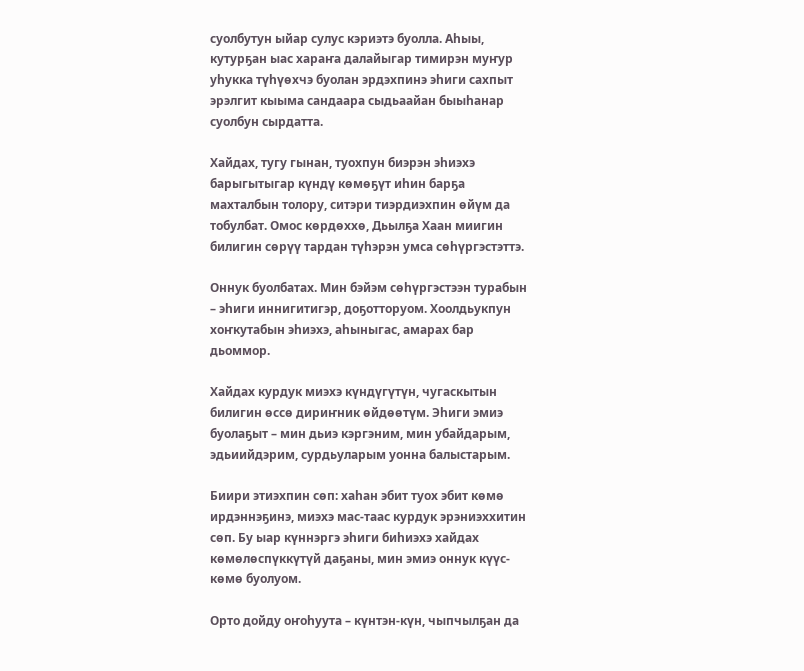суолбутун ыйар сулус кэриэтэ буолла. Аһыы, кутурҕан ыас хараҥа далайыгар тимирэн муҥур уһукка түһүөхчэ буолан эрдэхпинэ эһиги сахпыт эрэлгит кыыма сандаара сыдьаайан быыһанар суолбун сырдатта.

Хайдах, тугу гынан, туохпун биэрэн эһиэхэ барыгытыгар күндү көмөҕүт иһин барҕа махталбын толору, ситэри тиэрдиэхпин өйүм да тобулбат. Омос көрдөххө, Дьылҕа Хаан миигин билигин сөрүү тардан түһэрэн умса сөһүргэстэттэ.

Оннук буолбатах. Мин бэйэм сөһүргэстээн турабын – эһиги иннигитигэр, доҕотторуом. Хоолдьукпун хоҥкутабын эһиэхэ, аһыныгас, амарах бар дьоммор.

Хайдах курдук миэхэ күндүгүтүн, чугаскытын билигин өссө дириҥник өйдөөтүм. Эһиги эмиэ буолаҕыт – мин дьиэ кэргэним, мин убайдарым, эдьиийдэрим, сурдьуларым уонна балыстарым.

Биири этиэхпин сөп: хаһан эбит туох эбит көмө ирдэннэҕинэ, миэхэ мас-таас курдук эрэниэххитин сөп. Бу ыар күннэргэ эһиги биһиэхэ хайдах көмөлөспүккүтүй даҕаны, мин эмиэ оннук күүс-көмө буолуом.

Орто дойду оҥоһуута – күнтэн-күн, чыпчылҕан да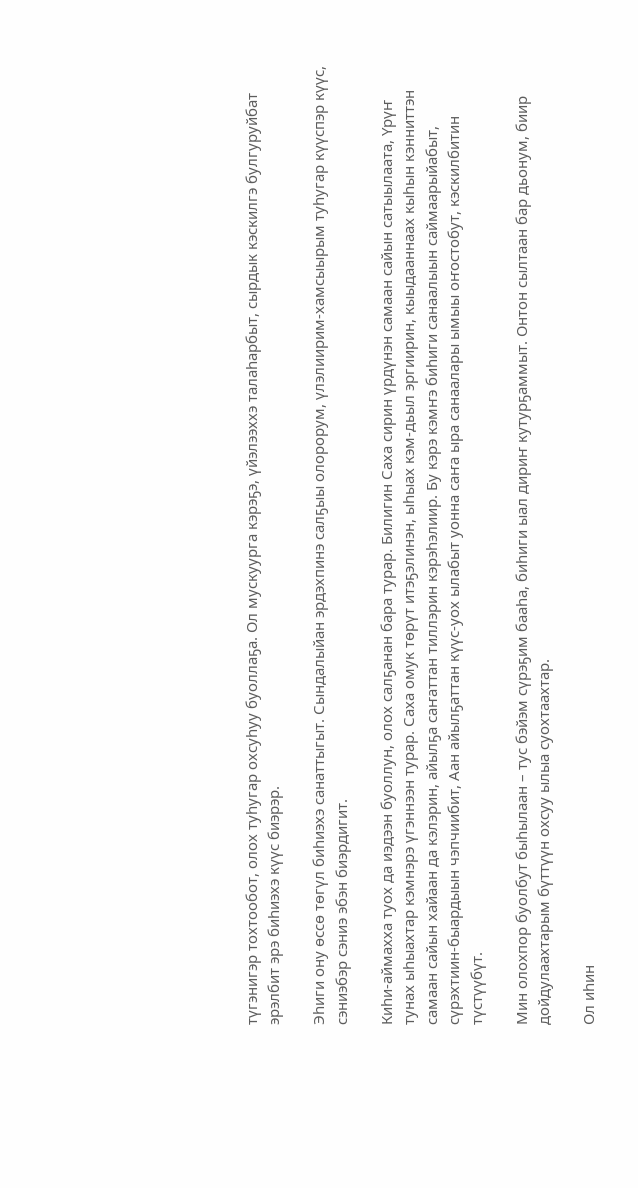түгэнигэр тохтообот, олох туһугар охсуһуу буоллаҕа. Ол мускуурга кэрэҕэ, үйэлээххэ талаһарбыт, сырдык кэскилгэ булгуруйбат эрэлбит эрэ биһиэхэ күүс биэрэр.

Эһиги ону өссө төгүл биһиэхэ санаттыгыт. Сындалыйан эрдэхпинэ салҕыы олорорум, үлэлиирим-хамсыырым туһугар күүспэр күүс, сэниэбэр сэниэ эбэн биэрдигит.

Киһи-аймахха туох да иэдээн буоллун, олох салҕанан бара турар. Билигин Саха сирин үрдүнэн самаан сайын сатыылаата, Үрүҥ тунах ыһыахтар кэмнэрэ үгэннээн турар. Саха омук төрүт итэҕэлинэн, ыһыах кэм-дьыл эргиирин, кыыдааннаах кыһын кэнниттэн самаан сайын хайаан да кэлэрин, айылҕа саҥаттан тиллэрин кэрэһэлиир. Бу кэрэ кэмҥэ биһиги санаалыын саймаарыйабыт, сүрэхтиин-быардыын чэпчиибит, Аан айылҕаттан күүс-уох ылабыт уонна саҥа ыра санаалары ымыы оҥостобут, кэскилбитин түстүүбүт.

Мин олохпор буолбут быһылаан – тус бэйэм сүрэҕим бааһа, биһиги ыал дириҥ кутурҕаммыт. Онтон сылтаан бар дьонум, биир дойдулаахтарым бүттүүн охсуу ылыа суохтаахтар.

Ол иһин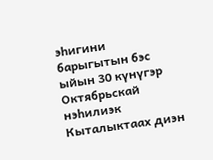эһигини барыгытын бэс ыйын 30 күнүгэр Октябрьскай нэһилиэк Кыталыктаах диэн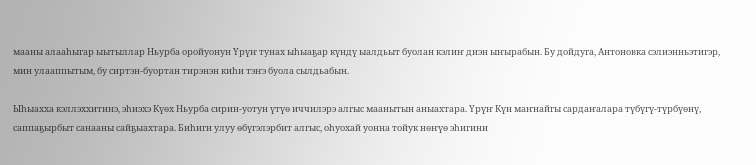мааны алааһыгар ыытыллар Ньурба оройуонун Үрүҥ тунах ыһыаҕар күндү ыалдьыт буолан кэлиҥ диэн ыҥырабын. Бу дойдуга, Антоновка сэлиэнньэтигэр, мин улааппытым, бу сиртэн-буортан тирэнэн киһи тэҥэ буола сылдьабын.

Ыһыахха кэллэххитинэ, эһиэхэ Күөх Ньурба сирин-уотун үтүө иччилэрэ алгыс маанытын аныахтара. Үрүҥ Күн маҥнайгы сардаҥалара түбүгү-түрбүөнү, саппаҕырбыт санааны сайҕыахтара. Биһиги улуу өбүгэлэрбит алгыс, оһуохай уонна тойук нөҥүө эһигини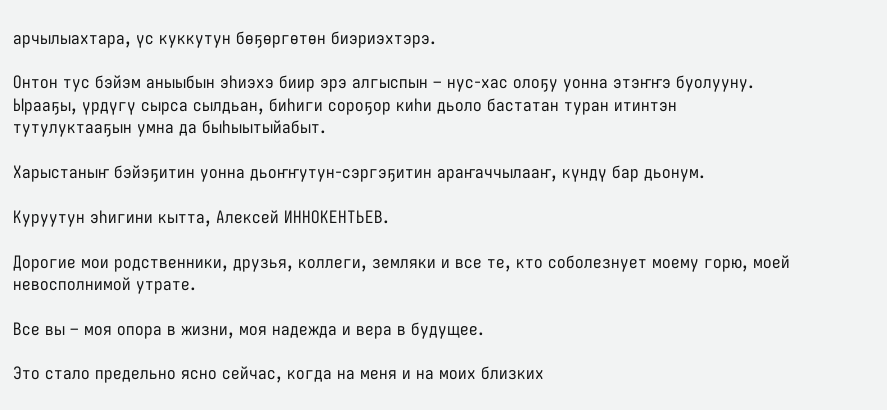арчылыахтара, үс куккутун бөҕөргөтөн биэриэхтэрэ.

Онтон тус бэйэм аныыбын эһиэхэ биир эрэ алгыспын – нус-хас олоҕу уонна этэҥҥэ буолууну. Ырааҕы, үрдүгү сырса сылдьан, биһиги сороҕор киһи дьоло бастатан туран итинтэн тутулуктааҕын умна да быһыытыйабыт.

Харыстаныҥ бэйэҕитин уонна дьоҥҥутун-сэргэҕитин араҥаччылааҥ, күндү бар дьонум.

Куруутун эһигини кытта, Алексей ИННОКЕНТЬЕВ.

Дорогие мои родственники, друзья, коллеги, земляки и все те, кто соболезнует моему горю, моей невосполнимой утрате.

Все вы – моя опора в жизни, моя надежда и вера в будущее.

Это стало предельно ясно сейчас, когда на меня и на моих близких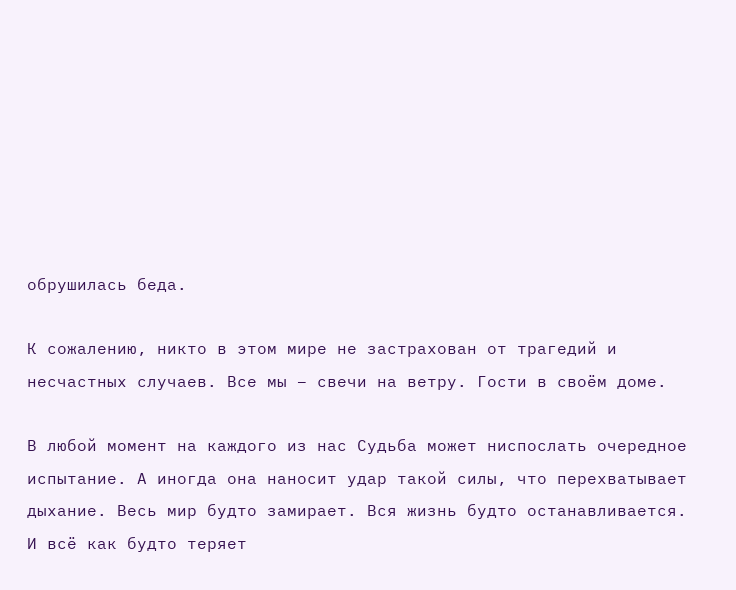обрушилась беда.

К сожалению, никто в этом мире не застрахован от трагедий и несчастных случаев. Все мы – свечи на ветру. Гости в своём доме.

В любой момент на каждого из нас Судьба может ниспослать очередное испытание. А иногда она наносит удар такой силы, что перехватывает дыхание. Весь мир будто замирает. Вся жизнь будто останавливается. И всё как будто теряет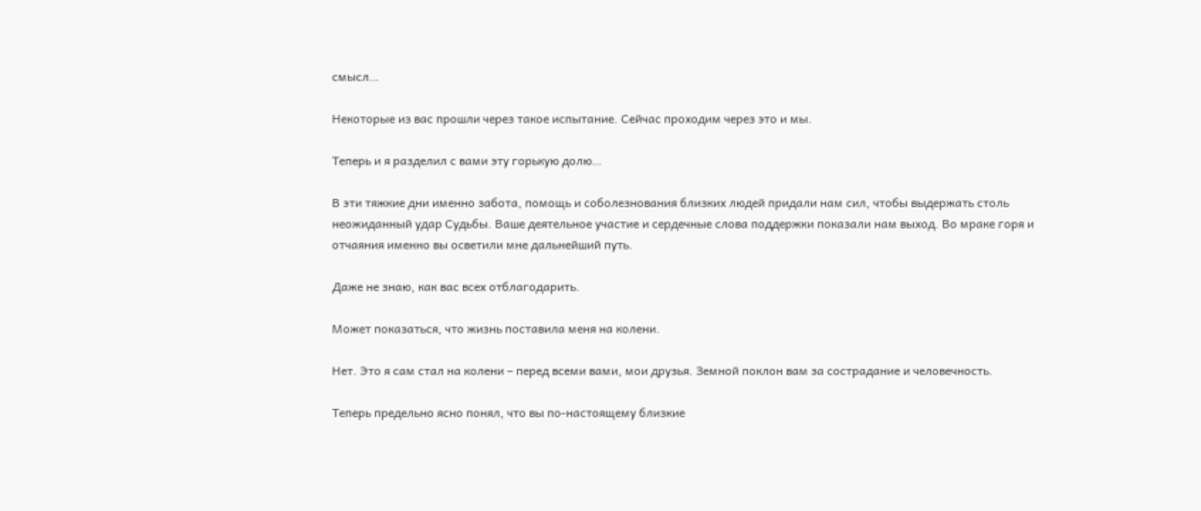смысл…

Некоторые из вас прошли через такое испытание. Сейчас проходим через это и мы.

Теперь и я разделил с вами эту горькую долю…

В эти тяжкие дни именно забота, помощь и соболезнования близких людей придали нам сил, чтобы выдержать столь неожиданный удар Судьбы. Ваше деятельное участие и сердечные слова поддержки показали нам выход. Во мраке горя и отчаяния именно вы осветили мне дальнейший путь.

Даже не знаю, как вас всех отблагодарить.

Может показаться, что жизнь поставила меня на колени.

Нет. Это я сам стал на колени – перед всеми вами, мои друзья. Земной поклон вам за сострадание и человечность.

Теперь предельно ясно понял, что вы по-настоящему близкие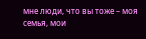мне люди, что вы тоже – моя семья, мои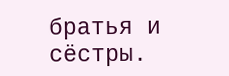братья и сёстры.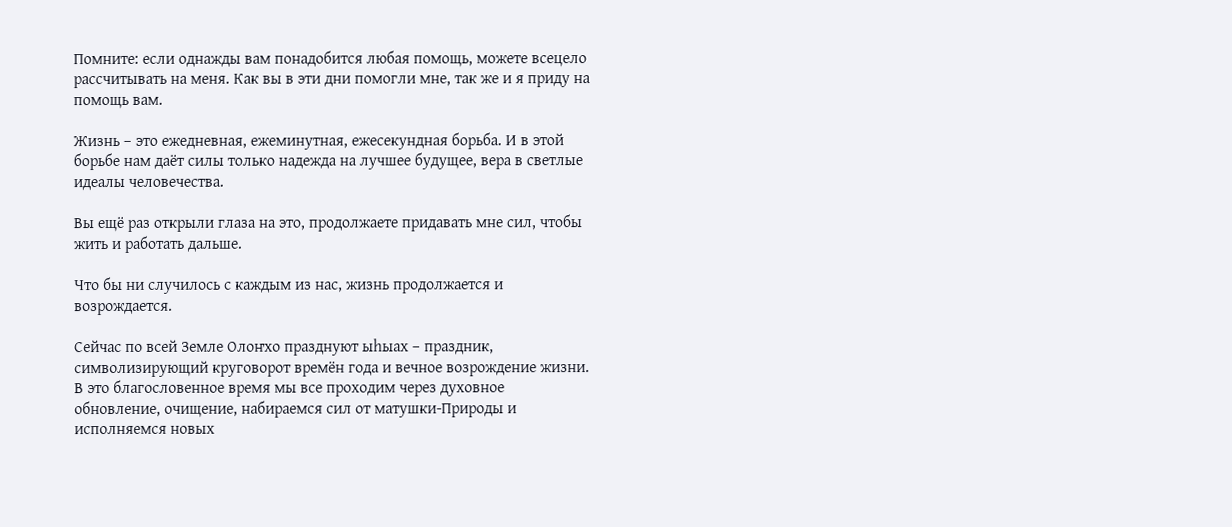Помните: если однажды вам понадобится любая помощь, можете всецело рассчитывать на меня. Как вы в эти дни помогли мне, так же и я приду на помощь вам.

Жизнь – это ежедневная, ежеминутная, ежесекундная борьба. И в этой борьбе нам даёт силы только надежда на лучшее будущее, вера в светлые идеалы человечества.

Вы ещё раз открыли глаза на это, продолжаете придавать мне сил, чтобы жить и работать дальше.

Что бы ни случилось с каждым из нас, жизнь продолжается и возрождается.

Сейчас по всей Земле Олоҥхо празднуют ыһыах – праздник, символизирующий круговорот времён года и вечное возрождение жизни. В это благословенное время мы все проходим через духовное обновление, очищение, набираемся сил от матушки-Природы и исполняемся новых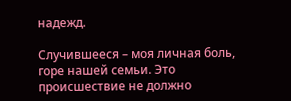надежд.

Случившееся – моя личная боль, горе нашей семьи. Это происшествие не должно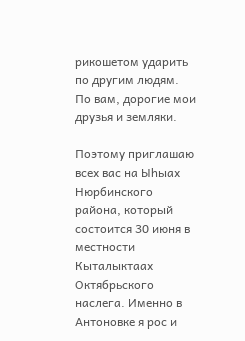рикошетом ударить по другим людям. По вам, дорогие мои друзья и земляки.

Поэтому приглашаю всех вас на Ыһыах Нюрбинского района, который состоится 30 июня в местности Кыталыктаах Октябрьского наслега. Именно в Антоновке я рос и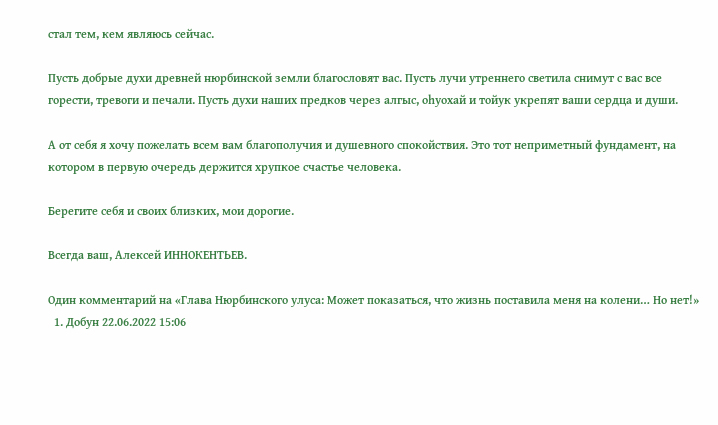стал тем, кем являюсь сейчас.

Пусть добрые духи древней нюрбинской земли благословят вас. Пусть лучи утреннего светила снимут с вас все горести, тревоги и печали. Пусть духи наших предков через алгыс, оһуохай и тойук укрепят ваши сердца и души.

А от себя я хочу пожелать всем вам благополучия и душевного спокойствия. Это тот неприметный фундамент, на котором в первую очередь держится хрупкое счастье человека.

Берегите себя и своих близких, мои дорогие.

Всегда ваш, Алексей ИННОКЕНТЬЕВ.

Один комментарий на «Глава Нюрбинского улуса: Может показаться, что жизнь поставила меня на колени… Но нет!»
  1. Добун 22.06.2022 15:06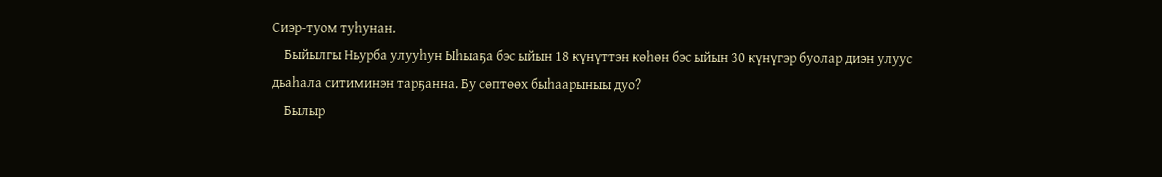Сиэр-туом туһунан.
    Быйылгы Ньурба улууһун Ыһыаҕа бэс ыйын 18 күнүттэн көһөн бэс ыйын 30 күнүгэр буолар диэн улуус дьаһала ситиминэн тарҕанна. Бу сөптөөх быһаарыныы дуо?
    Былыр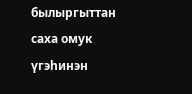былыргыттан саха омук үгэһинэн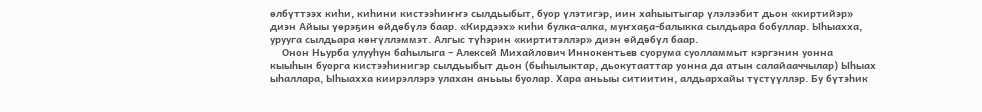өлбүттээх киһи, киһини кистээһиҥҥэ сылдьыбыт, буор үлэтигэр, иин хаһыытыгар үлэлээбит дьон «киртийэр» диэн Айыы үөрэҕин өйдөбүлэ баар. «Кирдээх» киһи булка-алка, муҥхаҕа-балыкка сылдьара бобуллар. Ыһыахха, урууга сылдьара көҥүллэммэт. Алгыс түһэрин «киртитэллэр» диэн өйдөбүл баар.
    Онон Ньурба улууһун баһылыга – Алексей Михайлович Иннокентьев суорума суолламмыт кэргэнин уонна кыыһын буорга кистээһинигэр сылдьыбыт дьон (быһылыктар, дьокутааттар уонна да атын салайааччылар) Ыһыах ыһаллара, Ыһыахха киирэллэрэ улахан аньыы буолар. Хара аньыы ситиитин, алдьархайы түстүүллэр. Бу бүтэһик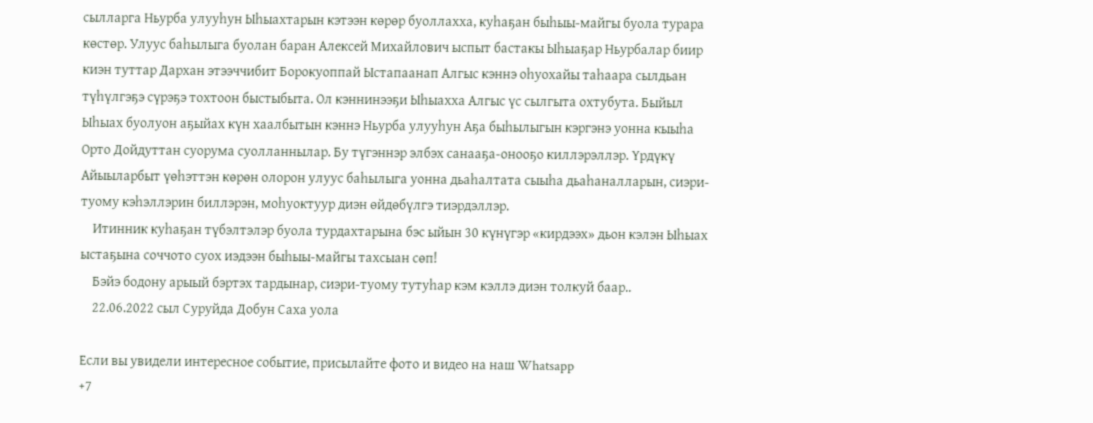сылларга Ньурба улууһун Ыһыахтарын кэтээн көрөр буоллахха, куһаҕан быһыы-майгы буола турара көстөр. Улуус баһылыга буолан баран Алексей Михайлович ыспыт бастакы Ыһыаҕар Ньурбалар биир киэн туттар Дархан этээччибит Борокуоппай Ыстапаанап Алгыс кэннэ оһуохайы таһаара сылдьан түһүлгэҕэ сүрэҕэ тохтоон быстыбыта. Ол кэннинээҕи Ыһыахха Алгыс үс сылгыта охтубута. Быйыл Ыһыах буолуон аҕыйах күн хаалбытын кэннэ Ньурба улууһун Аҕа быһылыгын кэргэнэ уонна кыыһа Орто Дойдуттан суорума суолланнылар. Бу түгэннэр элбэх санааҕа-онооҕо киллэрэллэр. Үрдүкү Айыыларбыт үөһэттэн көрөн олорон улуус баһылыга уонна дьаһалтата сыыһа дьаһаналларын, сиэри-туому кэһэллэрин биллэрэн, моһуоктуур диэн өйдөбүлгэ тиэрдэллэр.
    Итинник куһаҕан түбэлтэлэр буола турдахтарына бэс ыйын 30 күнүгэр «кирдээх» дьон кэлэн Ыһыах ыстаҕына соччото суох иэдээн быһыы-майгы тахсыан сөп!
    Бэйэ бодону арыый бэртэх тардынар, сиэри-туому тутуһар кэм кэллэ диэн толкуй баар..
    22.06.2022 сыл Суруйда Добун Саха уола

Если вы увидели интересное событие, присылайте фото и видео на наш Whatsapp
+7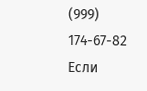(999) 174-67-82
Если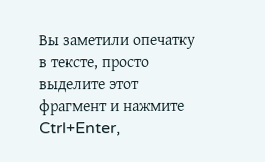Вы заметили опечатку в тексте, просто выделите этот фрагмент и нажмите Ctrl+Enter,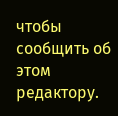чтобы сообщить об этом редактору.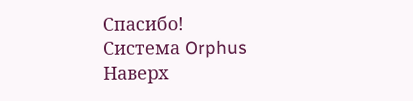Спасибо!
Система Orphus
Наверх